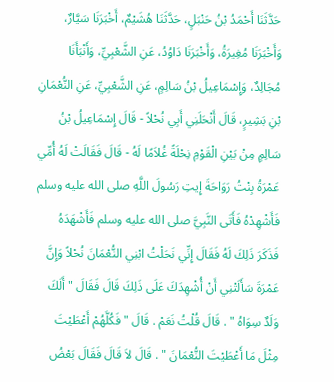حَدَّثَنَا أَحْمَدُ بْنُ حَنْبَلٍ، حَدَّثَنَا هُشَيْمٌ، أَخْبَرَنَا سَيَّارٌ، وَأَخْبَرَنَا مُغِيرَةُ، وَأَخْبَرَنَا دَاوُدُ، عَنِ الشَّعْبِيِّ، وَأَنْبَأَنَا مُجَالِدٌ، وَإِسْمَاعِيلُ بْنُ سَالِمٍ، عَنِ الشَّعْبِيِّ، عَنِ النُّعْمَانِ بْنِ بَشِيرٍ، قَالَ أَنْحَلَنِي أَبِي نُحْلاً - قَالَ إِسْمَاعِيلُ بْنُ سَالِمٍ مِنْ بَيْنِ الْقَوْمِ نِحْلَةً غُلاَمًا لَهُ - قَالَ فَقَالَتْ لَهُ أُمِّي عَمْرَةُ بِنْتُ رَوَاحَةَ إِيتِ رَسُولَ اللَّهِ صلى الله عليه وسلم فَأَشْهِدْهُ فَأَتَى النَّبِيَّ صلى الله عليه وسلم فَأَشْهَدَهُ فَذَكَرَ ذَلِكَ لَهُ فَقَالَ إِنِّي نَحَلْتُ ابْنِي النُّعْمَانَ نُحْلاً وَإِنَّ عَمْرَةَ سَأَلَتْنِي أَنْ أُشْهِدَكَ عَلَى ذَلِكَ قَالَ فَقَالَ " أَلَكَ وَلَدٌ سِوَاهُ " . قَالَ قُلْتُ نَعَمْ . قَالَ " فَكُلَّهُمْ أَعْطَيْتَ مِثْلَ مَا أَعْطَيْتَ النُّعْمَانَ " . قَالَ لاَ قَالَ فَقَالَ بَعْضُ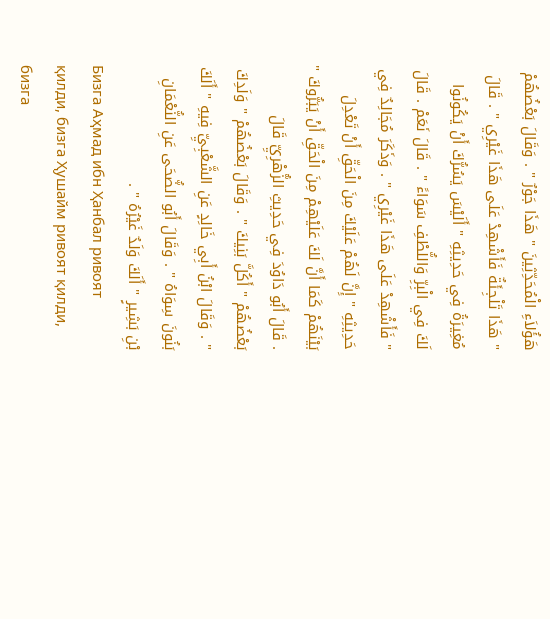هَؤُلاَءِ الْمُحَدِّثِينَ " هَذَا جَوْرٌ " . وَقَالَ بَعْضُهُمْ " هَذَا تَلْجِئَةٌ فَأَشْهِدْ عَلَى هَذَا غَيْرِي " . قَالَ مُغِيرَةُ فِي حَدِيثِهِ " أَلَيْسَ يَسُرُّكَ أَنْ يَكُونُوا لَكَ فِي الْبِرِّ وَاللُّطْفِ سَوَاءً " . قَالَ نَعَمْ . قَالَ " فَأَشْهِدْ عَلَى هَذَا غَيْرِي " . وَذَكَرَ مُجَالِدٌ فِي حَدِيثِهِ " إِنَّ لَهُمْ عَلَيْكَ مِنَ الْحَقِّ أَنْ تَعْدِلَ بَيْنَهُمْ كَمَا أَنَّ لَكَ عَلَيْهِمْ مِنَ الْحَقِّ أَنْ يَبَرُّوكَ " . قَالَ أَبُو دَاوُدَ فِي حَدِيثِ الزُّهْرِيِّ قَالَ بَعْضُهُمْ " أَكُلَّ بَنِيكَ " . وَقَالَ بَعْضُهُمْ " وَلَدِكَ " . وَقَالَ ابْنُ أَبِي خَالِدٍ عَنِ الشَّعْبِيِّ فِيهِ " أَلَكَ بَنُونَ سِوَاهُ " . وَقَالَ أَبُو الضُّحَى عَنِ النُّعْمَانِ بْنِ بَشِيرٍ " أَلَكَ وَلَدٌ غَيْرُهُ " .
Бизга Аҳмад ибн Ҳанбал ривоят қилди, бизга Ҳушайм ривоят қилди, бизга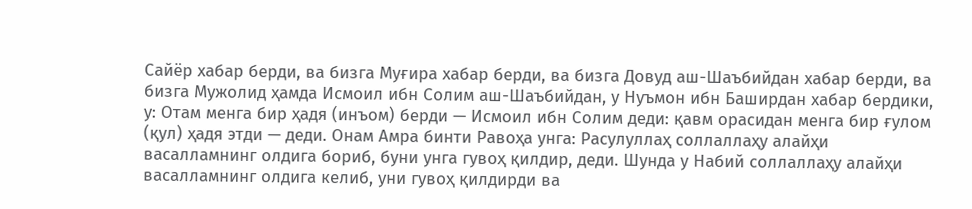Сайёр хабар берди, ва бизга Муғира хабар берди, ва бизга Довуд аш-Шаъбийдан хабар берди, ва бизга Мужолид ҳамда Исмоил ибн Солим аш-Шаъбийдан, у Нуъмон ибн Баширдан хабар бердики, у: Отам менга бир ҳадя (инъом) берди — Исмоил ибн Солим деди: қавм орасидан менга бир ғулом (қул) ҳадя этди — деди. Онам Амра бинти Равоҳа унга: Расулуллаҳ соллаллаҳу алайҳи васалламнинг олдига бориб, буни унга гувоҳ қилдир, деди. Шунда у Набий соллаллаҳу алайҳи васалламнинг олдига келиб, уни гувоҳ қилдирди ва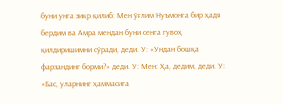буни унга зикр қилиб: Мен ўғлим Нуъмонга бир ҳадя бердим ва Амра мендан буни сенга гувоҳ қилдиришимни сўради, деди. У: «Ундан бошқа фарзандинг борми?» деди. У: Мен: Ҳа, дедим, деди. У: «Бас, уларнинг ҳаммасига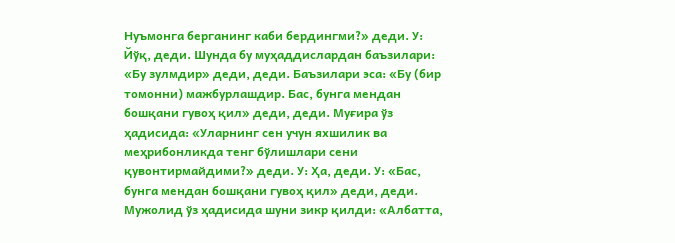Нуъмонга берганинг каби бердингми?» деди. У: Йўқ, деди. Шунда бу муҳаддислардан баъзилари: «Бу зулмдир» деди, деди. Баъзилари эса: «Бу (бир томонни) мажбурлашдир. Бас, бунга мендан бошқани гувоҳ қил» деди, деди. Муғира ўз ҳадисида: «Уларнинг сен учун яхшилик ва меҳрибонликда тенг бўлишлари сени қувонтирмайдими?» деди. У: Ҳа, деди. У: «Бас, бунга мендан бошқани гувоҳ қил» деди, деди. Мужолид ўз ҳадисида шуни зикр қилди: «Албатта,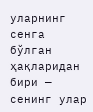уларнинг сенга бўлган ҳақларидан бири — сенинг улар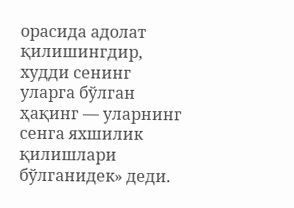орасида адолат қилишингдир, худди сенинг уларга бўлган ҳақинг — уларнинг сенга яхшилик қилишлари бўлганидек» деди.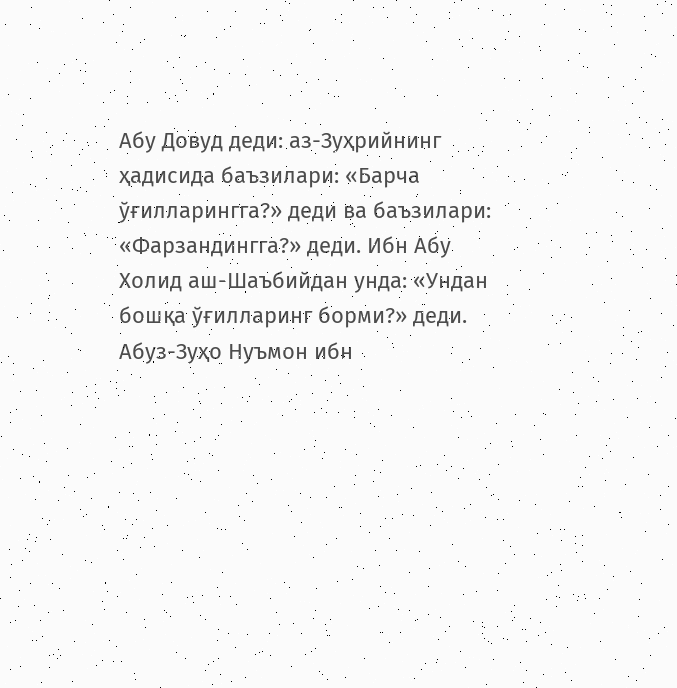Абу Довуд деди: аз-Зуҳрийнинг ҳадисида баъзилари: «Барча ўғилларингга?» деди ва баъзилари: «Фарзандингга?» деди. Ибн Абу Холид аш-Шаъбийдан унда: «Ундан бошқа ўғилларинг борми?» деди. Абуз-Зуҳо Нуъмон ибн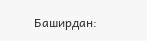Баширдан: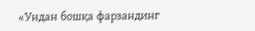«Ундан бошқа фарзандинг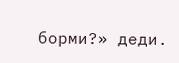борми?» деди.